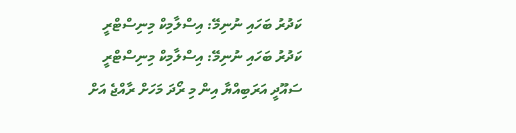ކަދުރު ބަހައި ނުނިމޭ: އިސްލާމިކް މިނިސްޓްރީ
ކަދުރު ބަހައި ނުނިމޭ: އިސްލާމިކް މިނިސްޓްރީ
ސައޫދީ އަރަބިއްޔާ އިން މި ރޯދަ މަހަށް ރާއްޖެ އަށް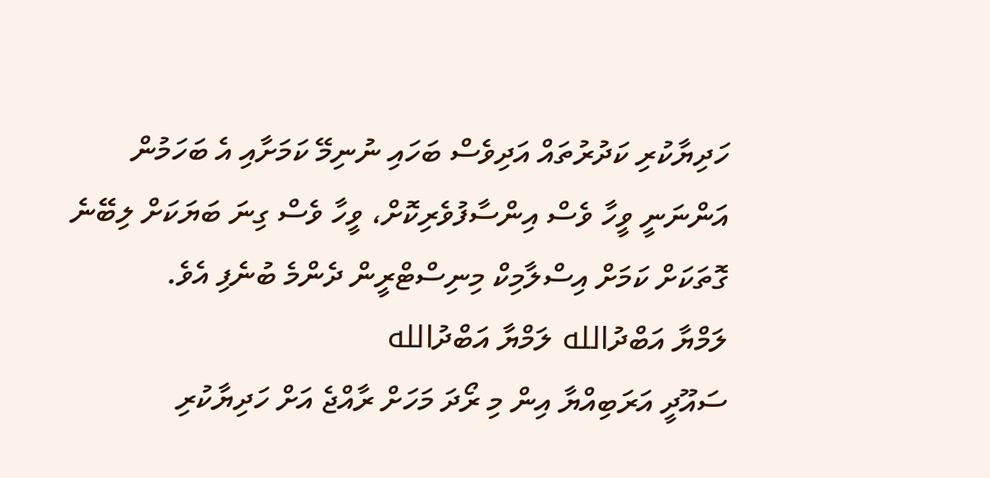ހަދިޔާކުރި ކަދުރުތައް އަދިވެސް ބަހައި ނުނިމޭ ކަމަށާއި އެ ބަހަމުން އަންނަނީ ވީހާ ވެސް އިންސާފުވެރިކޮށް، ވީހާ ވެސް ގިނަ ބަޔަކަށް ލިބޭނެ ގޮތަކަށް ކަމަށް އިސްލާމިކް މިނިސްޓްރީން ދެންމެ ބުނެފި އެވެ.
ލަމްޔާ އަބްދުالله ލަމްޔާ އަބްދުالله
ސައޫދީ އަރަބިއްޔާ އިން މި ރޯދަ މަހަށް ރާއްޖެ އަށް ހަދިޔާކުރި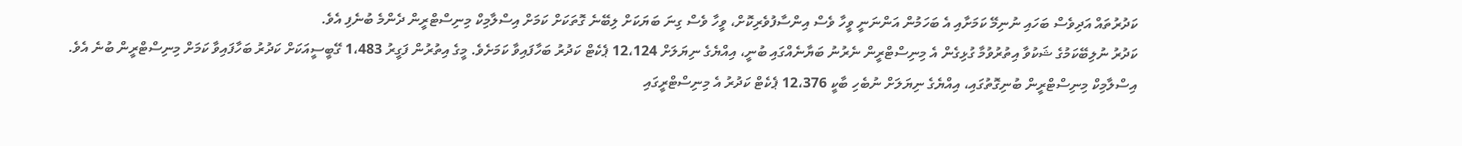ކަދުރުތައް އަދިވެސް ބަހައި ނުނިމޭ ކަމަށާއި އެ ބަހަމުން އަންނަނީ ވީހާ ވެސް އިންސާފުވެރިކޮށް، ވީހާ ވެސް ގިނަ ބަޔަކަށް ލިބޭނެ ގޮތަކަށް ކަމަށް އިސްލާމިކް މިނިސްޓްރީން ދެންމެ ބުނެފި އެވެ.
ކަދުރު ނުލިބޭކަމުގެ ޝަކުވާ އިތުރުވުމާ ގުޅިގެން އެ މިނިސްޓްރީން ނެރުނު ބަޔާނެއްގައި ބުނީ، އިއްޔެގެ ނިޔަލަށް 12،124 ޕެކެޓް ކަދުރު ބަހާފައިވާ ކަމަށެވެ. މީގެ އިތުރުން ފަގީރު 1،483 ގޭބީސީއަކަށް ކަދުރު ބަހާފައިވާ ކަމަށް މިނިސްޓްރީން ބުނެ އެވެ.
އިސްލާމިކް މިނިސްޓްރީން ބުނިގޮތުގައި، އިއްޔެގެ ނިޔަލަށް ނުބެހި ބާކީ 12،376 ޕެކެޓް ކަދުރު އެ މިނިސްޓްރީގައި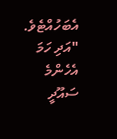އެބަހުއްޓެވެ.
"އަދި ހަމަ އެހެންމެ ސައޫދީ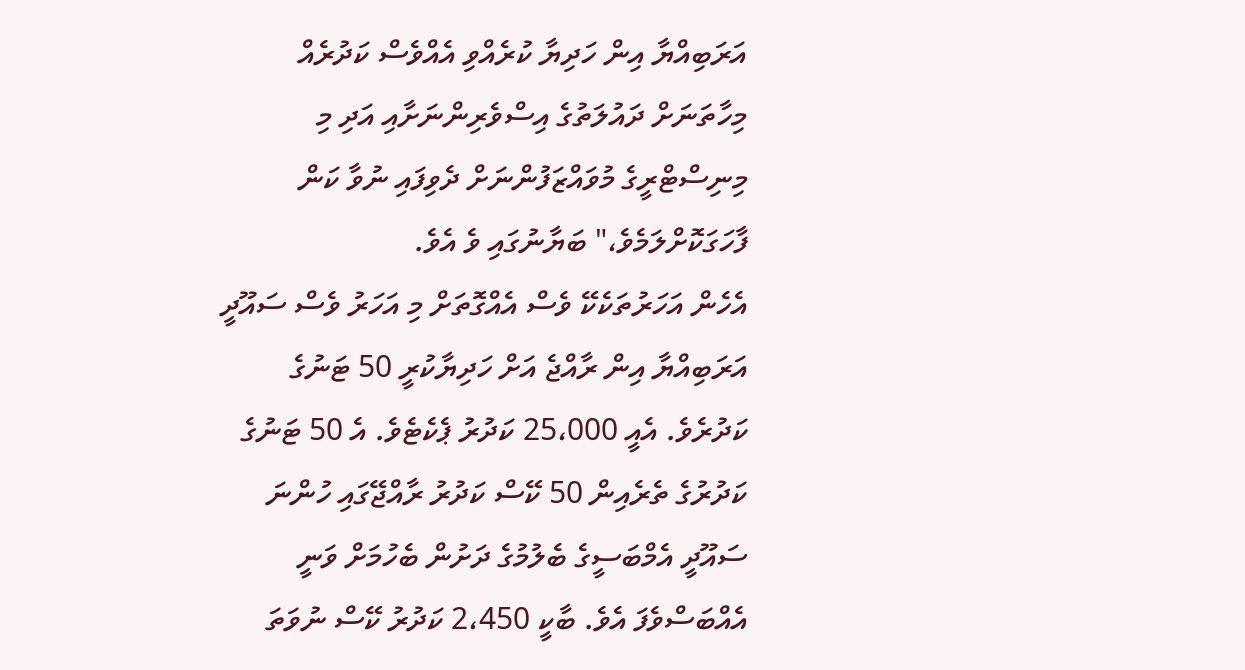އަރަބިއްޔާ އިން ހަދިޔާ ކުރެއްވި އެއްވެސް ކަދުރެއް މިހާތަނަށް ދައުލަތުގެ އިސްވެރިންނަށާއި އަދި މި މިނިސްޓްރީގެ މުވައްޒަފުންނަށް ދެވިފައި ނުވާ ކަން ފާހަގަކޮށްލަމެވެ،" ބަޔާނުގައި ވެ އެވެ.
އެހެން އަހަރުތަކެކޭ ވެސް އެއްގޮތަށް މި އަހަރު ވެސް ސައޫދީ އަރަބިއްޔާ އިން ރާއްޖެ އަށް ހަދިޔާކުރީ 50 ޓަނުގެ ކަދުރެވެ. އެއީ 25،000 ކަދުރު ޕެކެޓެވެ. އެ 50 ޓަނުގެ ކަދުރުގެ ތެރެއިން 50 ކޭސް ކަދުރު ރާއްޖޭގައި ހުންނަ ސައޫދީ އެމްބަސީގެ ބެލުމުގެ ދަށުން ބެހުމަށް ވަނީ އެއްބަސްވެފަ އެވެ. ބާކީ 2،450 ކަދުރު ކޭސް ނުވަތަ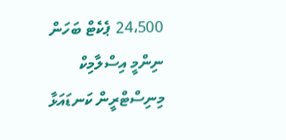24،500 ޕެކެޓް ބަހަން ނިންމީ އިސްލާމިކް މިނިސްޓްރީން ކަނޑައަޅާ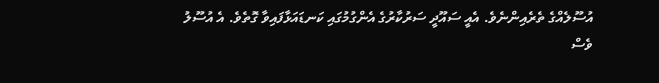އުސޫލެއްގެ ތެރެއިންނެވެ. އެއީ ސައޫދީ ސަރުކާރުގެ އެންގުމުގައި ކަނޑައަޅާފައިވާ ގޮތެވެ. އެ އުސޫލު ވެސް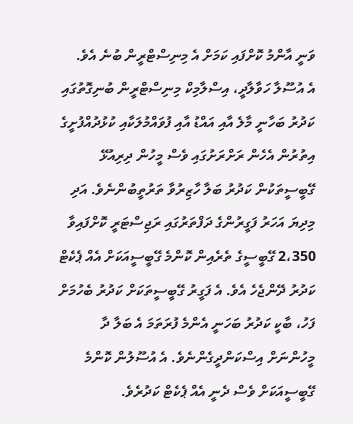ވަނީ އާންމު ކޮށްފައި ކަމަށް އެ މިނިސްޓްރީން ބުނެ އެވެ.
އެ އުސޫލާ ހަވާލާދީ، އިސްލާމިކް މިނިސްޓްރީން ބުނިގޮތުގައި ކަދުރު ބަހާނީ މާލެ އާއި އައްޑު އާއި ފުވައްމުލަކާއި ކުޅުދުއްފުށީގެ އިތުރުން އެހެން ރަށްރަށުގައި ވެސް މީހުން ދިރިއުޅޭ ގޭބީސީތަކުން ކަދުރު ބަލާ ހާޒިރުވާ ތަރުތީބުންނެވެ. އަދި މިދިޔަ އަހަރު ފަގީރުންގެ ދަފްތަރުގައި ރަޖިސްޓަރީ ކޮށްފައިވާ 2،350 ގޭބީސީގެ ތެރެއިން ކޮންމެ ގޭބީސީއަކަށް އެއް ޕެކެޓް ކަދުރު ދޭންޖެހެ އެވެ. އެ ފަގީރު ގޭބީސީތަކަށް ކަދުރު ބެހުމަށް ފަހު، ބާކީ ކަދުރު ބަހަނީ އެންމެ ފުރަތަމަ އެ ބަލާ ދާ މީހުންނަށް އިސްކަންދީގެންނެވެ. އެ އުސޫލުން ކޮންމެ ގޭބީސީއަކަށް ވެސް ދެނީ އެއް ޕެކެޓް ކަދުރެވެ.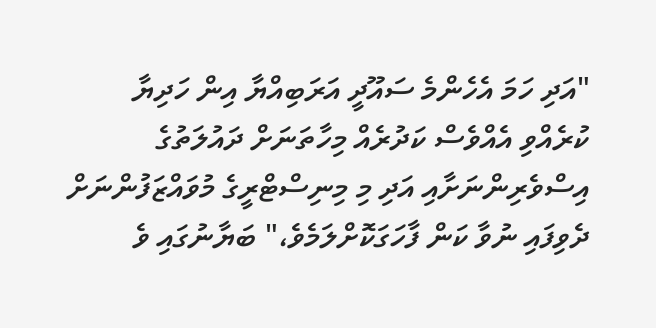"އަދި ހަމަ އެހެންމެ ސައޫދީ އަރަބިއްޔާ އިން ހަދިޔާ ކުރެއްވި އެއްވެސް ކަދުރެއް މިހާތަނަށް ދައުލަތުގެ އިސްވެރިންނަށާއި އަދި މި މިނިސްޓްރީގެ މުވައްޒަފުންނަށް ދެވިފައި ނުވާ ކަން ފާހަގަކޮށްލަމެވެ،" ބަޔާނުގައި ވެ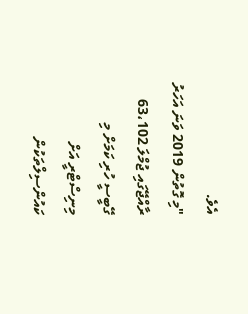އެވެ.
"މި ގޮތުން 2019 ވަނަ އަހަރު ރާއްޖޭގައި ޖުމްލަ 63،102 ގޭބީސީ ހުރި ކަމަށް މި މިނިސްޓްރީ އަށް ކައުންސިލްތަކުން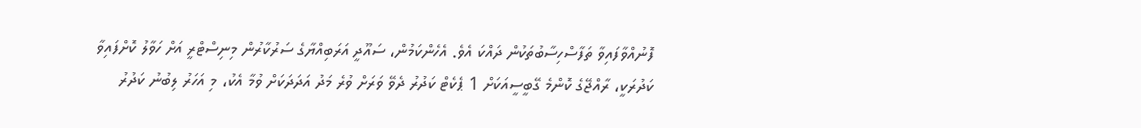ފޮނުއްވާފައިވާ ތަފާސްހިސާބުތަކުން ދައްކަ އެވެ. އެހެންކަމުން، ސައޫދީ އަރަބިއްޔާގެ ސަރުކާރުން މިނިސްޓްރީ އަށް ހަވާލު ކޮށްފައިވާ ކަދުރަކީ، ރާއްޖޭގެ ކޮންމެ ގޭބީސީއަކަށް 1 ޕެކެޓް ކަދުރު ދެވޭ ވަރަށް ވުރެ މަދު އަދަދަކަށް ވުމާ އެކު، މި އަހަރު ލިބުނު ކަދުރު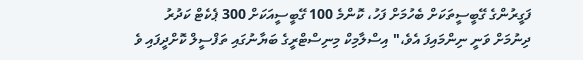ފަގީރުންގެ ގޭބީސީތަކަށް ބެހުމަށް ފަހު، ކޮންމެ 100 ގޭބީސީއަކަށް 300 ޕެކެޓް ކަދުރު ދިނުމަށް ވަނީ ނިންމައިފަ އެވެ،" އިސްލާމިކް މިނިސްޓްރީގެ ބަޔާނުގައި ތަފްސީލް ކޮށްދީފައި ވެ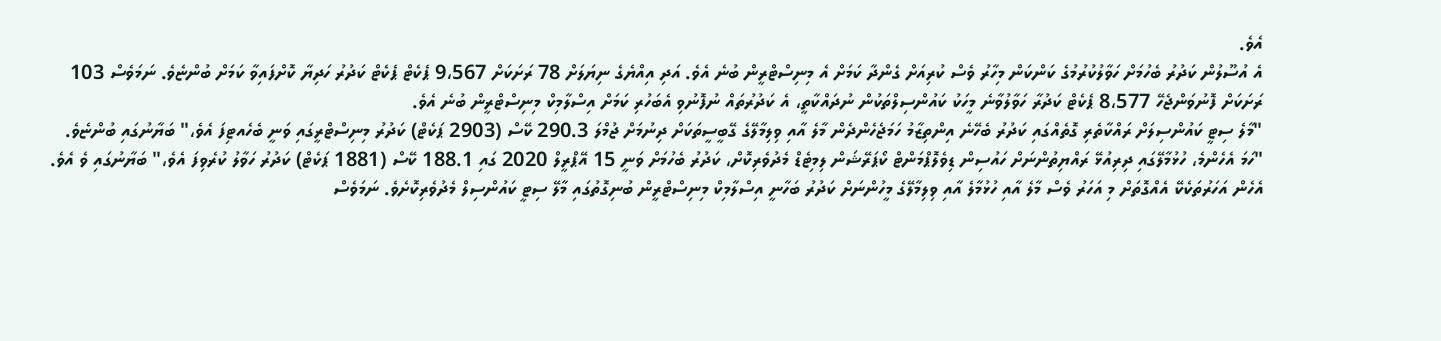އެވެ.
އެ އުސޫލުން ކަދުރު ބެހުމަށް ހަވާލުކުރުމުގެ ކަންކަން މިހާރު ވެސް ކުރިއަށް ގެންދާ ކަމަށް އެ މިނިސްޓްރީން ބުނެ އެވެ. އަދި އިއްޔެގެ ނިޔަލަށް 78 ރަށަކަށް 9،567 ޕެކެޓް ޕެކެޓް ކަދުރު ހަދިޔާ ކޮށްފައިވާ ކަމަށް ބުންޏެވެ. ނަމަވެސް 103 ރަށަކަށް ފޮނުވަންޖެހޭ 8،577 ޕެކެޓް ކަދުރާ ހަވާލުވާނެ މީހަކު ކައުންސިލްތަކުން ނުދައްކާތީ، އެ ކަދުރުތައް ނުފޮނުވި އެބަހުރި ކަމަށް އިސްލާމިކް މިނިސްޓްރީން ބުނެ އެވެ.
"މާލެ ސިޓީ ކައުންސިލަށް ރައްކާތެރި ގޮތެއްގައި ކަދުރު ބެހޭނެ އިންތިޒާމު ހަމަޖެހެންދެން މާލެ އާއި ވިލިމާލޭގެ ގޭބީސީތަކަށް ދިނުމަށް ޖުމްލަ 290.3 ކޭސް (2903 ޕަކެޓް) ކަދުރު މިނިސްޓްރީގައި ވަނީ ބެހެއޓިފަ އެވެ،" ބަޔާނުގައި ބުންޏެވެ.
"ހަމަ އެހެންމެ، ހުޅުމާލޭގައި ދިރިއުޅޭ ރައްޔިތުންނަށް ހައުސިން ޑިވެލޮޕްމަންޓް ކޯޕަރޭޝަން ލިމިޓެޑް މެދުވެރިކޮށް، ކަދުރު ބެހުމަށް ވަނީ 15 އޭޕްރީލް 2020 ގައި 188.1 ކޭސް (1881 ޕަކެޓް) ކަދުރު ހަވާލު ކުރެވިފަ އެވެ،" ބަޔާނުގައި ވެ އެވެ.
އެހެން އަހަރުތަކެކޭ އެއްގޮތަށް މި އަހަރު ވެސް މާލެ އާއި ހުޅުމާލެ އާއި ވިލިމާލޭގެ މީހުންނަށް ކަދުރު ބަހާނީ އިސްލާމިކް މިނިސްޓްރީން ބުނިގޮތުގައި މާލޭ ސިޓީ ކައުންސިލް މެދުވެރިކޮށެވެ. ނަމަވެސް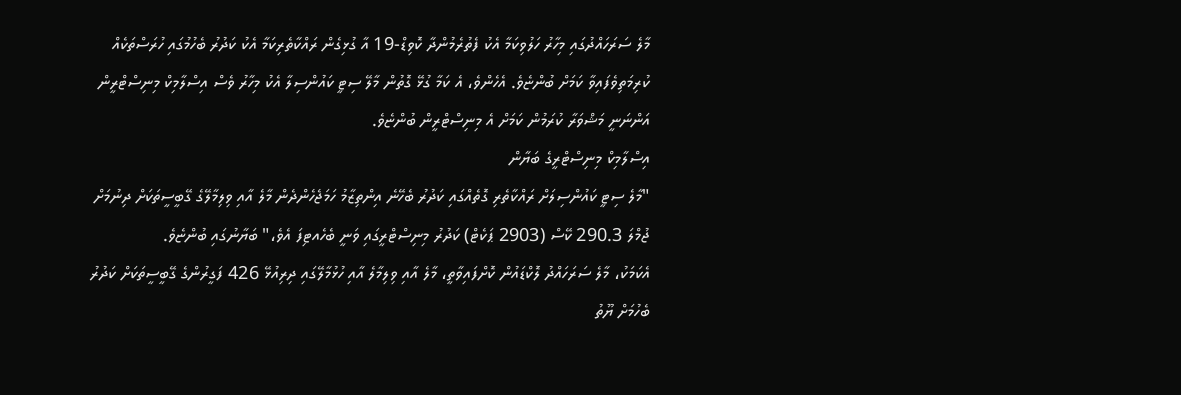މާލެ ސަރަހައްދުގައި މިހާރު ހަލުވިކަމާ އެކު ފެތުރެމުންދާ ކޮވިޑް-19 އާ ގުޅިގެން ރައްކާތެރިކަމާ އެކު ކަދުރު ބެހުމުގައި ހުރަސްތަކެއް ކުރިމަތިވެފައިވާ ކަމަށް ބުންޏެވެ. އެހެންވެ، އެ ކަމާ ގުޅޭ ގޮތުން މާލޭ ސިޓީ ކައުންސިލާ އެކު މިހާރު ވެސް އިސްލާމިކް މިނިސްޓްރީން އަންނަނީ މަޝްވަރާ ކުރަމުން ކަމަށް އެ މިނިސްޓްރީން ބުންޏެވެ.
އިސްލާމިކް މިނިސްޓްރީގެ ބަޔާން
"މާލެ ސިޓީ ކައުންސިލަށް ރައްކާތެރި ގޮތެއްގައި ކަދުރު ބެހޭނެ އިންތިޒާމު ހަމަޖެހެންދެން މާލެ އާއި ވިލިމާލޭގެ ގޭބީސީތަކަށް ދިނުމަށް ޖުމްލަ 290.3 ކޭސް (2903 ޕަކެޓް) ކަދުރު މިނިސްޓްރީގައި ވަނީ ބެހެއޓިފަ އެވެ،" ބަޔާނުގައި ބުންޏެވެ.
އެކަމަކު، މާލެ ސަރަހައްދު ލޮކްޑައުން ކޮށްފައިވާތީ، މާލެ އާއި ވިލިމާލެ އާއި ހުޅުމާލޭގައި ދިރިއުޅޭ 426 ފަގީރުންގެ ގޭބީސީތަކަށް ކަދުރު ބެހުމަށް ޔޫތު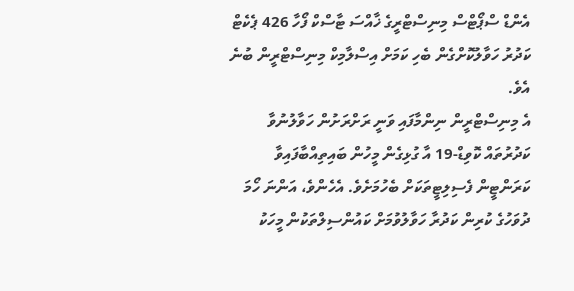އެންޑް ސްޕޯޓްސް މިނިސްޓްރީގެ ޚާއްސަ ޓާސްކް ފޯހާ 426 ޕެކެޓް ކަދުރު ހަވާލުކޮށްގެން ބެހި ކަމަށް އިސްލާމިކް މިނިސްޓްރީން ބުނެ އެވެ.
އެ މިނިސްޓްރީން ނިންމާފައި ވަނީ ރަށްރަށުން ހަވާލުނުވާ ކަދުރުތައް ކޮވިޑް-19 އާ ގުޅިގެން މީހުން ބައިތިއްބާފައިވާ ކަރަންޓީން ފެސިލިޓީތަކަށް ބެހުމަށެވެ. އެހެންވެ، އަންނަ ހޯމަ ދުވަހުގެ ކުރިން ކަދުރާ ހަވާލުވުމަށް ކައުންސިލްތަކުން މީހަކު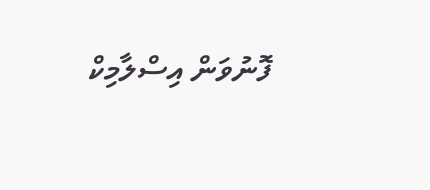ފޮނުވަން އިސްލާމިކް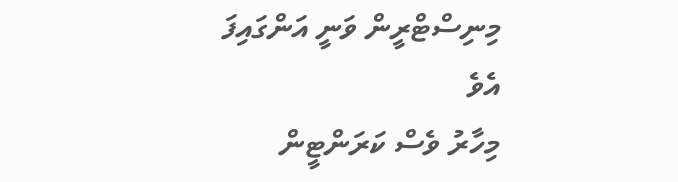މިނިސްޓްރީން ވަނީ އަންގައިފަ އެވެ
މިހާރު ވެސް ކަރަންޓީން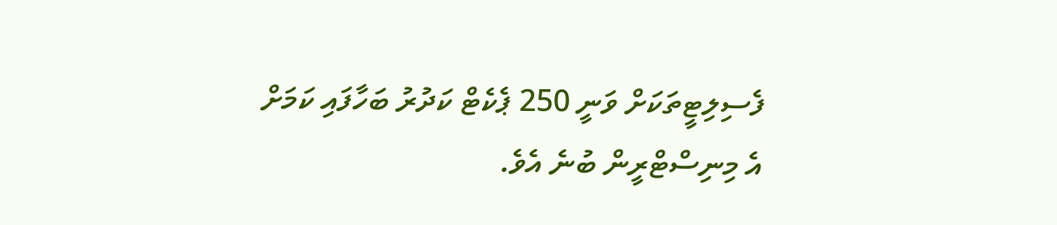ފެސިލިޓީތަކަށް ވަނީ 250 ޕެކެޓް ކަދުރު ބަހާފައި ކަމަށް އެ މިނިސްޓްރީން ބުނެ އެވެ.